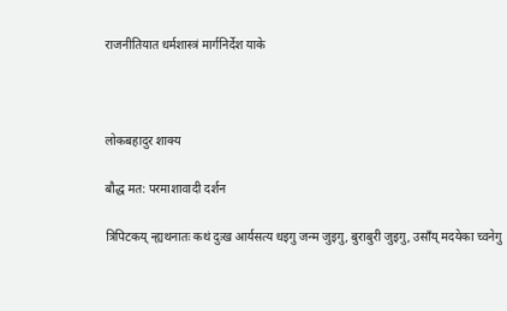राजनीतियात धर्मशास्त्रं मार्गनिर्देश याके



लोकबहादुर शाक्य

बौद्ध मत: परमाशावादी दर्शन

त्रिपिटकय् न्ह्यथनातः कथं दुःख आर्यसत्य धइगु जन्म जुइगु, बुराबुरी जुइगु, उसाँय् मदयेका च्वनेगु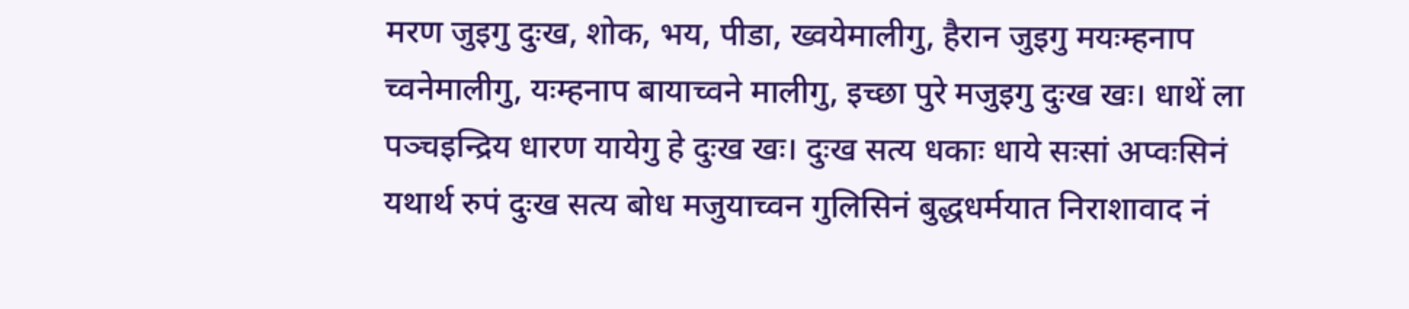मरण जुइगु दुःख, शोक, भय, पीडा, ख्वयेमालीगु, हैरान जुइगु मयःम्हनाप च्वनेमालीगु, यःम्हनाप बायाच्वने मालीगु, इच्छा पुरे मजुइगु दुःख खः। धाथें ला पञ्चइन्द्रिय धारण यायेगु हे दुःख खः। दुःख सत्य धकाः धाये सःसां अप्वःसिनं यथार्थ रुपं दुःख सत्य बोध मजुयाच्वन गुलिसिनं बुद्धधर्मयात निराशावाद नं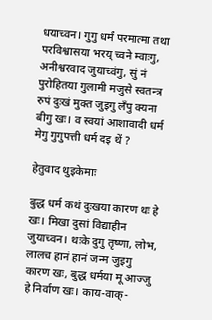धयाच्वन। गुगु धर्मं परमात्मा तथा परविश्वासया भरय् च्वने म्वाःगु, अनीश्वरवाद जुयाच्वंगु, सुं नं पुरोहितया गुलामी मजुसे स्वतन्त्र रुपं दुःखं मुक्त जुइगु लँपु क्यना बीगु खः। व स्वयां आशावादी धर्म मेगु गुगुपत्ती धर्म दइ थें ?

हेतुवाद थुइकेमाः

बुद्ध धर्म कथं दुःखया कारण थः हे खः। मिखा दुसां विद्याहीन जुयाच्वन। थःके दुगु तृष्णा, लोभ, लालच हानं हानं जन्म जुइगु कारण खः, बुद्ध धर्मया मू आज्जु हे निर्वाण खः। काय-वाक्-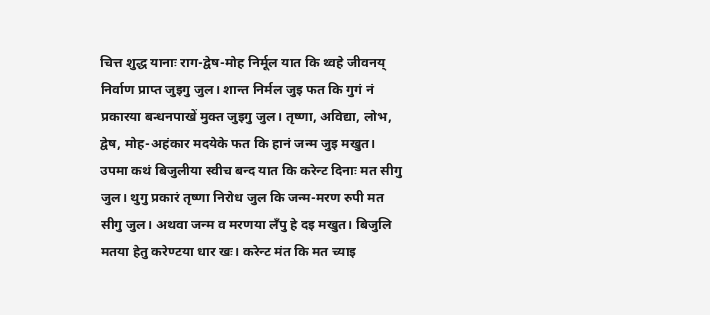चित्त शुद्ध यानाः राग-द्वेष-मोह निर्मूल यात कि थ्वहे जीवनय् निर्वाण प्राप्त जुइगु जुल। शान्त निर्मल जुइ फत कि गुगं नं प्रकारया बन्धनपाखें मुक्त जुइगु जुल। तृष्णा, अविद्या, लोभ, द्वेष, मोह-अहंकार मदयेके फत कि हानं जन्म जुइ मखुत। उपमा कथं बिजुलीया स्वीच बन्द यात कि करेन्ट दिनाः मत सीगु जुल। थुगु प्रकारं तृष्णा निरोध जुल कि जन्म-मरण रुपी मत सीगु जुल। अथवा जन्म व मरणया लँपु हे दइ मखुत। बिजुलि मतया हेतु करेण्टया धार खः। करेन्ट मंत कि मत च्याइ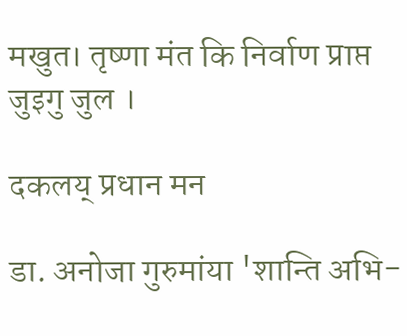मखुत। तृष्णा मंत कि निर्वाण प्राप्त जुइगु जुल ।

दकलय् प्रधान मन

डा. अनोजा गुरुमांया 'शान्ति अभि-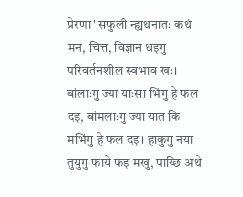प्रेरणा' सफुली न्ह्यथनातः कथं मन, चित्त, विज्ञान धइगु परिवर्तनशील स्वभाव खः। बांलाःगु ज्या याःसा भिंगु हे फल दइ, बांमलाःगु ज्या यात कि मभिंगु हे फल दइ। हाकुगु नया तुयुगु फाये फइ मखु, पाय्छि अथे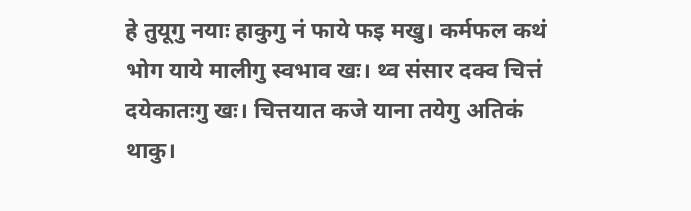हे तुयूगु नयाः हाकुगु नं फाये फइ मखु। कर्मफल कथं भोग याये मालीगु स्वभाव खः। थ्व संसार दक्व चित्तं दयेकातःगु खः। चित्तयात कजे याना तयेगु अतिकं थाकु।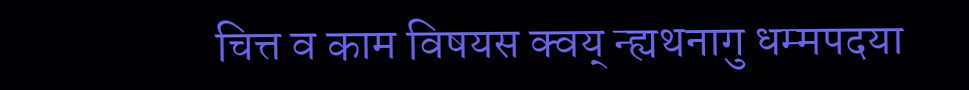चित्त व काम विषयस क्वय् न्ह्यथनागु धम्मपदया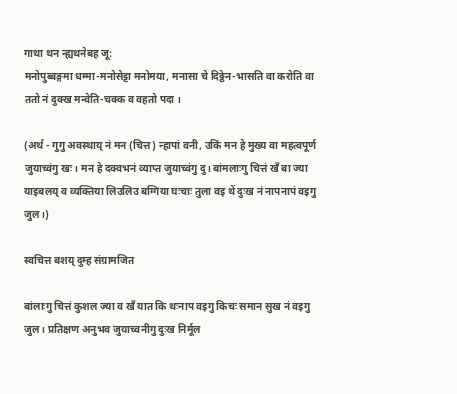गाथा थन न्ह्यथनेबह जू:
मनोपुब्बङ्गमा धम्मा-मनोसेट्टा मनोमया, मनासा चे दिठ्ठेन-भासति वा करोति वा ततो नं दुक्ख मन्वेति-चक्क व वहतो पदा ।

(अर्थ - गुगु अवस्थाय् नं मन (चित्त) न्हापां वनी, उकिं मन हे मुख्य वा महत्वपूर्ण जुयाच्वंगु खः। मन हे दक्वभनं व्याप्त जुयाच्वंगु दु। बांमलाःगु चित्तं खँ बा ज्या याइबलय् व व्यक्तिया लिउलिउ बग्गिया घःचाः तुला वइ थें दुःख नं नापनापं वइगु जुल।)

स्वचित्त बशय् दुम्ह संग्रामजित

बांलाःगु चित्तं कुशल ज्या व खँ यात कि थःनाप वइगु किचः समान सुख नं वइगु जुल। प्रतिक्षण अनुभव जुयाच्वनीगु दुःख निर्मूल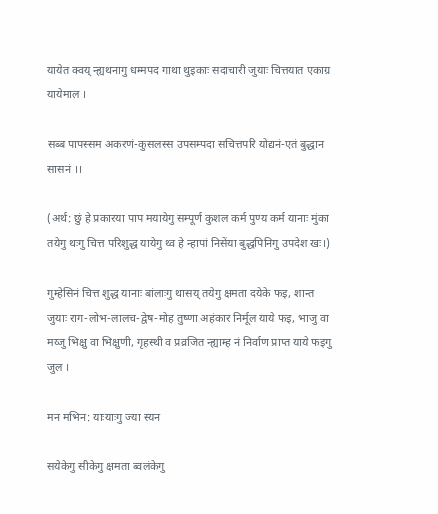यायेत क्वय् न्ह्यथनागु धम्मपद गाथा थुइकाः सदाचारी जुयाः चित्तयात एकाग्र यायेमाल ।

सब्ब पापस्सम अकरणं-कुसलस्स उपसम्पदा सचित्तपरि योद्यनं-एतं बुद्धान सासनं ।।

(अर्थ: छुं हे प्रकारया पाप मयायेगु सम्पूर्ण कुशल कर्म पुण्य कर्म यानाः मुंका तयेगु थःगु चित्त परिशुद्ध यायेगु थ्व हे न्हापां निसेंया बुद्धपिनिगु उपदेश खः।)

गुम्हेसिनं चित्त शुद्ध यानाः बांलाःगु थासय् तयेगु क्षमता दयेके फइ, शान्त जुयाः राग-लोभ-लालच-द्वेष-मोह तुष्णा अहंकार निर्मूल याये फइ, भाजु वा मय्जु भिक्षु वा भिक्षुणी, गृहस्थी व प्रव्रजित न्ह्याम्ह नं निर्वाण प्राप्त याये फइगु जुल ।

मन मभिन: याःयाःगु ज्या स्यन

सयेकेगु सीकेगु क्षमता ब्वलंकेगु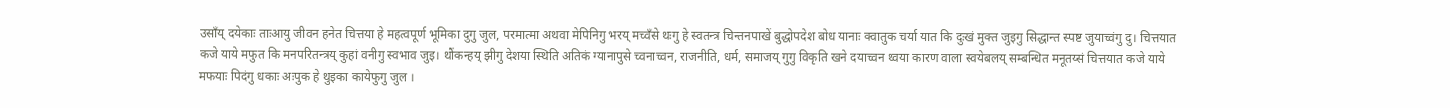उसाँय् दयेकाः ताःआयु जीवन हनेत चित्तया हे महत्वपूर्ण भूमिका दुगु जुल, परमात्मा अथवा मेपिनिगु भरय् मच्वँसे थःगु हे स्वतन्त्र चिन्तनपाखें बुद्धोपदेश बोध यानाः क्वातुक चर्या यात कि दुःखं मुक्त जुइगु सिद्धान्त स्पष्ट जुयाच्वंगु दु। चित्तयात कजे याये मफुत कि मनपरितन्त्रय् कुहां वनीगु स्वभाव जुइ। थौंकन्हय् झीगु देशया स्थिति अतिकं ग्यानापुसे च्वनाच्वन, राजनीति, धर्म, समाजय् गुगु विकृति खने दयाच्वन थ्वया कारण वाला स्वयेबलय् सम्बन्धित मनूतय्सं चित्तयात कजे याये मफयाः पिदंगु धकाः अःपुक हे थुइका कायेफुगु जुल ।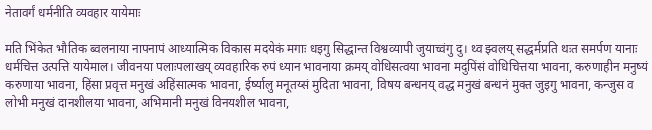नेतावर्गं धर्मनीति व्यवहार यायेमाः

मति भिंकेत भौतिक ब्वलनाया नापनापं आध्यात्मिक विकास मदयेकं मगाः धइगु सिद्धान्त विश्वव्यापी जुयाच्वंगु दु। थ्व झ्वलय् सद्धर्मप्रति थःत समर्पण यानाः धर्मचित्त उत्पत्ति यायेमाल। जीवनया पलाःपलाखय् व्यवहारिक रुपं ध्यान भावनाया क्रमय् वोधिसत्वया भावना मदुपिंसं वोधिचित्तया भावना, करुणाहीन मनुष्यं करुणाया भावना, हिंसा प्रवृत्त मनुखं अहिंसात्मक भावना, ईर्ष्यालु मनूतय्सं मुदिता भावना, विषय बन्धनय् वद्ध मनुखं बन्धनं मुक्त जुइगु भावना, कन्जुस व लोभी मनुखं दानशीलया भावना, अभिमानी मनुखं विनयशील भावना,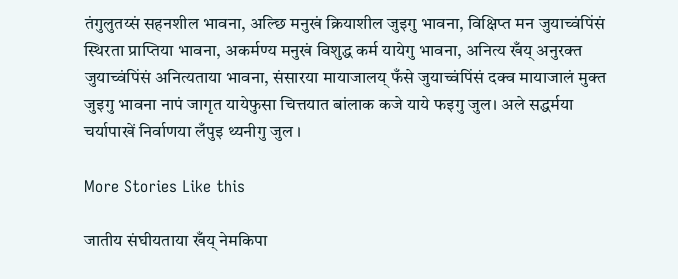तंगुलुतय्सं सहनशील भावना, अल्छि मनुखं क्रियाशील जुइगु भावना, विक्षिप्त मन जुयाच्वंपिंसं स्थिरता प्राप्तिया भावना, अकर्मण्य मनुखं विशुद्ध कर्म यायेगु भावना, अनित्य खँय् अनुरक्त जुयाच्वंपिंसं अनित्यताया भावना, संसारया मायाजालय् फँसे जुयाच्वंपिंसं दक्व मायाजालं मुक्त जुइगु भावना नापं जागृत यायेफुसा चित्तयात बांलाक कजे याये फइगु जुल। अले सद्धर्मया चर्यापाखें निर्वाणया लँपुइ थ्यनीगु जुल ।

More Stories Like this

जातीय संघीयताया खँय् नेमकिपा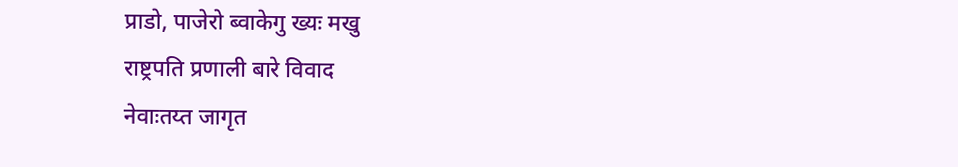प्राडो, पाजेरो ब्वाकेगु ख्यः मखु
राष्ट्रपति प्रणाली बारे विवाद
नेवाःतय्त जागृत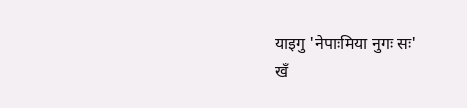याइगु 'नेपाःमिया नुगः सः'
खँ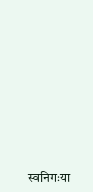स्वनिगःया